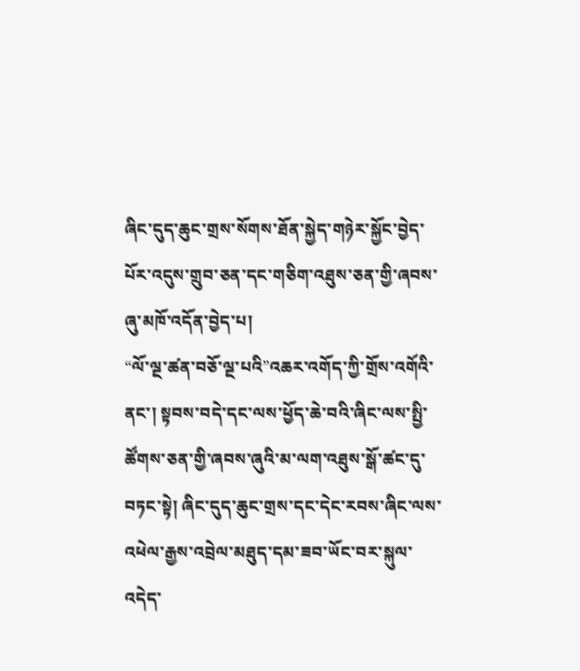ཞིང་དུད་ཆུང་གྲས་སོགས་ཐོན་སྐྱེད་གཉེར་སྐྱོང་བྱེད་པོར་འདུས་གྲུབ་ཅན་དང་གཅིག་འཐུས་ཅན་གྱི་ཞབས་ཞུ་མཁོ་འདོན་བྱེད་པ།
“ལོ་ལྔ་ཚན་བཅོ་ལྔ་པའི”འཆར་འགོད་ཀྱི་གྲོས་འགོའི་ནང་། སྟབས་བདེ་དང་ལས་ཕྱོད་ཆེ་བའི་ཞིང་ལས་སྤྱི་ཚོགས་ཅན་གྱི་ཞབས་ཞུའི་མ་ལག་འཐུས་སྒོ་ཚང་དུ་བཏང་སྟེ། ཞིང་དུད་ཆུང་གྲས་དང་དེང་རབས་ཞིང་ལས་འཕེལ་རྒྱས་འབྲེལ་མཐུད་དམ་ཟབ་ཡོང་བར་སྐུལ་འདེད་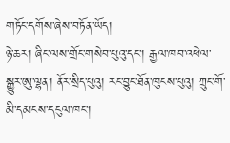གཏོང་དགོས་ཞེས་བཏོན་ཡོད།
ཉེ་ཆར། ཞིང་ལས་གྲོང་གསེབ་པུའུ་དང་། རྒྱལ་ཁབ་འཕེལ་སྒྱུར་ཨུ་ལྷན། ནོར་སྲིད་པུའུ། རང་བྱུང་ཐོན་ཁུངས་པུའུ། ཀྲུང་གོ་མི་དམངས་དངུལ་ཁང་།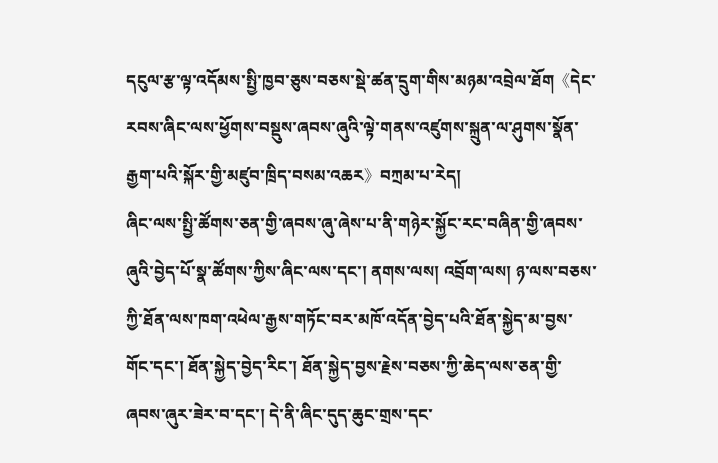དངུལ་རྩ་ལྟ་འདོམས་སྤྱི་ཁྱབ་ཅུས་བཅས་སྡེ་ཚན་དྲུག་གིས་མཉམ་འབྲེལ་ཐོག《དེང་རབས་ཞིང་ལས་ཕྱོགས་བསྡུས་ཞབས་ཞུའི་ལྟེ་གནས་འཛུགས་སྐྲུན་ལ་ཤུགས་སྣོན་རྒྱག་པའི་སྐོར་གྱི་མཛུབ་ཁྲིད་བསམ་འཆར》བཀྲམ་པ་རེད།
ཞིང་ལས་སྤྱི་ཚོགས་ཅན་གྱི་ཞབས་ཞུ་ཞེས་པ་ནི་གཉེར་སྐྱོང་རང་བཞིན་གྱི་ཞབས་ཞུའི་བྱེད་པོ་སྣ་ཚོགས་ཀྱིས་ཞིང་ལས་དང་། ནགས་ལས། འབྲོག་ལས། ཉ་ལས་བཅས་ཀྱི་ཐོན་ལས་ཁག་འཕེལ་རྒྱས་གཏོང་བར་མཁོ་འདོན་བྱེད་པའི་ཐོན་སྐྱེད་མ་བྱས་གོང་དང་། ཐོན་སྐྱེད་བྱེད་རིང་། ཐོན་སྐྱེད་བྱས་རྗེས་བཅས་ཀྱི་ཆེད་ལས་ཅན་གྱི་ཞབས་ཞུར་ཟེར་བ་དང་། དེ་ནི་ཞིང་དུད་ཆུང་གྲས་དང་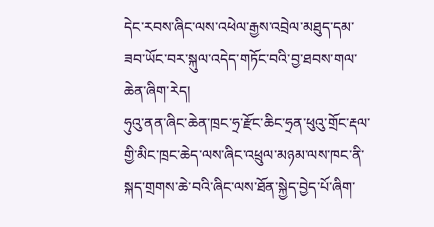དེང་རབས་ཞིང་ལས་འཕེལ་རྒྱས་འབྲེལ་མཐུད་དམ་ཟབ་ཡོང་བར་སྐུལ་འདེད་གཏོང་བའི་བྱ་ཐབས་གལ་ཆེན་ཞིག་རེད།
ཧུའུ་ནན་ཞིང་ཆེན་ཁྲང་ཧྲ་རྫོང་ཆིང་ཧྲན་ཕུའུ་གྲོང་རྡལ་གྱི་མིང་ཁྲང་ཆེད་ལས་ཞིང་འཕྲུལ་མཉམ་ལས་ཁང་ནི་སྐད་གྲགས་ཆེ་བའི་ཞིང་ལས་ཐོན་སྐྱེད་བྱེད་པོ་ཞིག་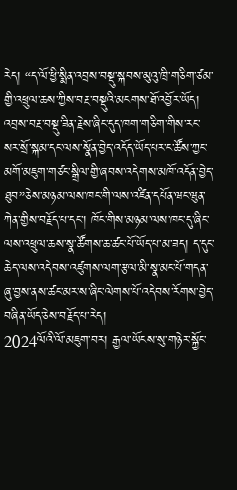རེད། “ད་ལོ་ཕྱི་སྨིན་འབྲས་བསྡུ་སྐབས་མུའུ་ཁྲི་གཅིག་ཙམ་གྱི་འཕྲུལ་ཆས་ཀྱིས་བརྔ་བསྡུའི་མངགས་ཐོ་འབྱོར་ཡོད། འབྲས་བརྔ་བསྡུ་ཟིན་རྗེས་ཞིང་དུད་ཁག་གཅིག་གིས་རང་སར་སྲོ་སྐམ་དང་ལས་སྣོན་བྱེད་འདོད་ཡོད་པར་ང་ཚོས་ཀྱང་མགོ་མཇུག་གཙང་སྒྲིལ་གྱི་ཞབས་འདེགས་མཁོ་འདོན་བྱེད་ཐུབ”ཅེས་མཉམ་ལས་ཁང་གི་ལས་འཛིན་དཔོན་ཝང་ཝུན་ཀེན་གྱིས་བརྗོད་པ་དང་། ཁོང་གིས་མཉམ་ལས་ཁང་དུ་ཞིང་ལས་འཕྲུལ་ཆས་སྣ་ཚོགས་ཆ་ཚང་པོ་ཡོད་པ་མ་ཟད། ད་དུང་ཆེད་ལས་འདེབས་འཛུགས་ལག་རྩལ་མི་སྣ་མང་པོ་གདན་ཞུ་བྱས་ནས་ཚང་མར་ས་ཞིང་ལེགས་པོ་འདེབས་རོགས་བྱེད་བཞིན་ཡོད་ཅེས་བརྗོད་པ་རེད།
2024ལོའི་ལོ་མཇུག་བར། རྒྱལ་ཡོངས་སུ་གཉེར་སྐྱོང་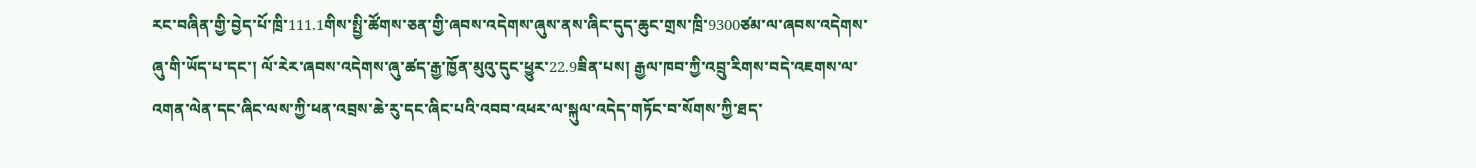རང་བཞིན་གྱི་བྱེད་པོ་ཁྲི་111.1གིས་སྤྱི་ཚོགས་ཅན་གྱི་ཞབས་འདེགས་ཞུས་ནས་ཞིང་དུད་ཆུང་གྲས་ཁྲི་9300ཙམ་ལ་ཞབས་འདེགས་ཞུ་གི་ཡོད་པ་དང་། ལོ་རེར་ཞབས་འདེགས་ཞུ་ཚད་རྒྱ་ཁྱོན་མུའུ་དུང་ཕྱུར་22.9ཟིན་པས། རྒྱལ་ཁབ་ཀྱི་འབྲུ་རིགས་བདེ་འཇགས་ལ་འགན་ལེན་དང་ཞིང་ལས་ཀྱི་ཕན་འབྲས་ཆེ་རུ་དང་ཞིང་པའི་འབབ་འཕར་ལ་སྐུལ་འདེད་གཏོང་བ་སོགས་ཀྱི་ཐད་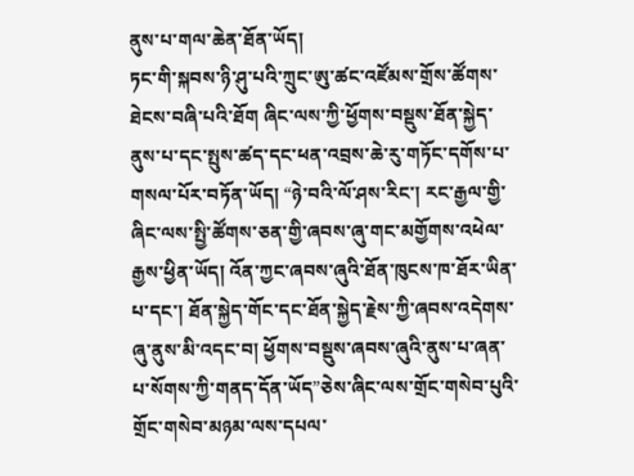ནུས་པ་གལ་ཆེན་ཐོན་ཡོད།
ཏང་གི་སྐབས་ཉི་ཤུ་པའི་ཀྲུང་ཨུ་ཚང་འཛོམས་གྲོས་ཚོགས་ཐེངས་བཞི་པའི་ཐོག ཞིང་ལས་ཀྱི་ཕྱོགས་བསྡུས་ཐོན་སྐྱེད་ནུས་པ་དང་སྤུས་ཚད་དང་ཕན་འབྲས་ཆེ་རུ་གཏོང་དགོས་པ་གསལ་པོར་བཏོན་ཡོད། “ཉེ་བའི་ལོ་ཤས་རིང་། རང་རྒྱལ་གྱི་ཞིང་ལས་སྤྱི་ཚོགས་ཅན་གྱི་ཞབས་ཞུ་གང་མགྱོགས་འཕེལ་རྒྱས་ཕྱིན་ཡོད། འོན་ཀྱང་ཞབས་ཞུའི་ཐོན་ཁུངས་ཁ་ཐོར་ཡིན་པ་དང་། ཐོན་སྐྱེད་གོང་དང་ཐོན་སྐྱེད་རྗེས་ཀྱི་ཞབས་འདེགས་ཞུ་ནུས་མི་འདང་བ། ཕྱོགས་བསྡུས་ཞབས་ཞུའི་ནུས་པ་ཞན་པ་སོགས་ཀྱི་གནད་དོན་ཡོད”ཅེས་ཞིང་ལས་གྲོང་གསེབ་པུའི་གྲོང་གསེབ་མཉམ་ལས་དཔལ་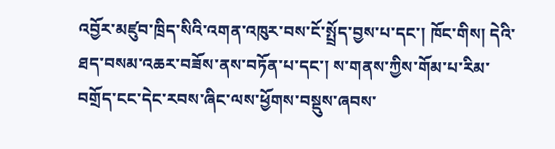འབྱོར་མཛུབ་ཁྲིད་སིའི་འགན་འཁུར་བས་ངོ་སྤྲོད་བྱས་པ་དང་། ཁོང་གིས། དེའི་ཐད་བསམ་འཆར་བཟོས་ནས་བཏོན་པ་དང་། ས་གནས་ཀྱིས་གོམ་པ་རིམ་བགྲོད་ངང་དེང་རབས་ཞིང་ལས་ཕྱོགས་བསྡུས་ཞབས་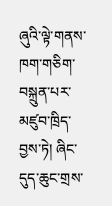ཞུའི་ལྟེ་གནས་ཁག་གཅིག་བསྐྲུན་པར་མཛུབ་ཁྲིད་བྱས་ཏེ། ཞིང་དུད་ཆུང་གྲས་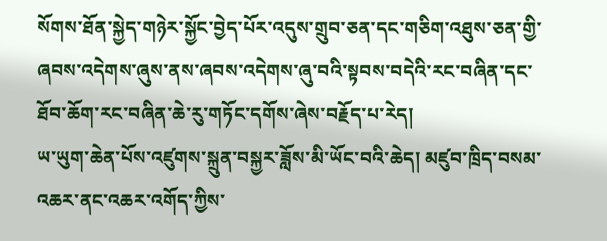སོགས་ཐོན་སྐྱེད་གཉེར་སྐྱོང་བྱེད་པོར་འདུས་གྲུབ་ཅན་དང་གཅིག་འཐུས་ཅན་གྱི་ཞབས་འདེགས་ཞུས་ནས་ཞབས་འདེགས་ཞུ་བའི་སྟབས་བདེའི་རང་བཞིན་དང་ཐོབ་ཆོག་རང་བཞིན་ཆེ་རུ་གཏོང་དགོས་ཞེས་བརྗོད་པ་རེད།
ཡ་ཡུག་ཆེན་པོས་འཛུགས་སྐྲུན་བསྐྱར་ཟློས་མི་ཡོང་བའི་ཆེད། མཛུབ་ཁྲིད་བསམ་འཆར་ནང་འཆར་འགོད་ཀྱིས་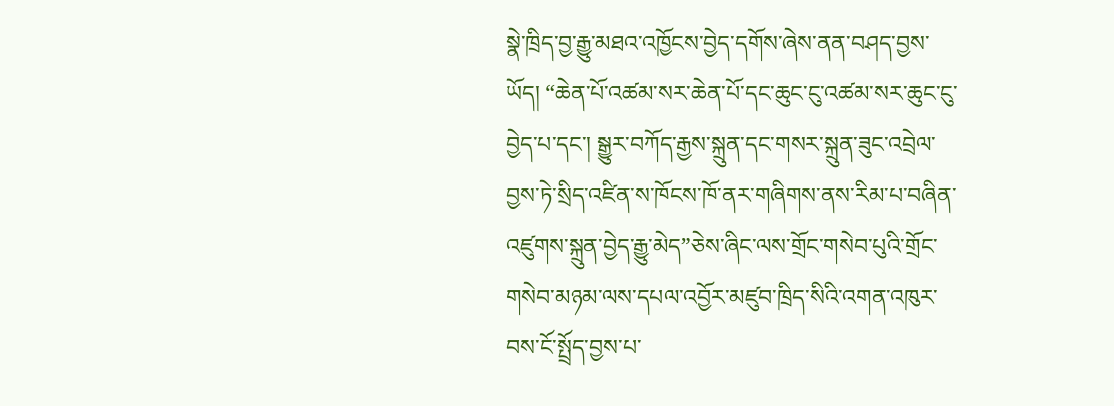སྣེ་ཁྲིད་བྱ་རྒྱུ་མཐའ་འཁྱོངས་བྱེད་དགོས་ཞེས་ནན་བཤད་བྱས་ཡོད། “ཆེན་པོ་འཚམ་སར་ཆེན་པོ་དང་ཆུང་ངུ་འཚམ་སར་ཆུང་ངུ་བྱེད་པ་དང་། སྒྱུར་བཀོད་རྒྱས་སྐྲུན་དང་གསར་སྐྲུན་ཟུང་འབྲེལ་བྱས་ཏེ་སྲིད་འཛིན་ས་ཁོངས་ཁོ་ནར་གཞིགས་ནས་རིམ་པ་བཞིན་འཛུགས་སྐྲུན་བྱེད་རྒྱུ་མེད”ཅེས་ཞིང་ལས་གྲོང་གསེབ་པུའི་གྲོང་གསེབ་མཉམ་ལས་དཔལ་འབྱོར་མཛུབ་ཁྲིད་སིའི་འགན་འཁུར་བས་ངོ་སྤྲོད་བྱས་པ་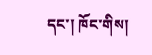དང་། ཁོང་གིས།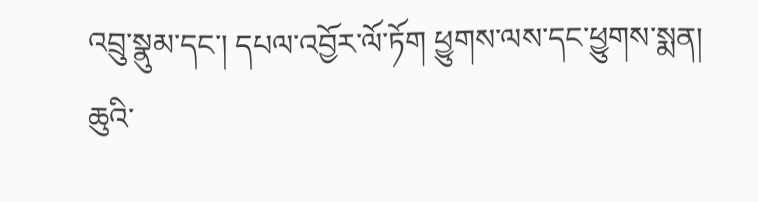འབྲུ་སྣུམ་དང་། དཔལ་འབྱོར་ལོ་ཏོག ཕྱུགས་ལས་དང་ཕྱུགས་སྨན། ཆུའི་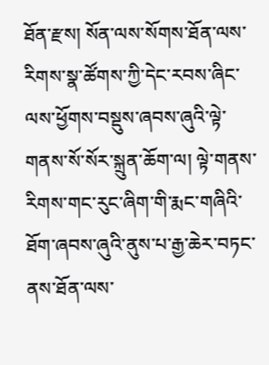ཐོན་རྫས། སོན་ལས་སོགས་ཐོན་ལས་རིགས་སྣ་ཚོགས་ཀྱི་དེང་རབས་ཞིང་ལས་ཕྱོགས་བསྡུས་ཞབས་ཞུའི་ལྟེ་གནས་སོ་སོར་སྐྲུན་ཆོག་ལ། ལྟེ་གནས་རིགས་གང་རུང་ཞིག་གི་རྨང་གཞིའི་ཐོག་ཞབས་ཞུའི་ནུས་པ་རྒྱ་ཆེར་བཏང་ནས་ཐོན་ལས་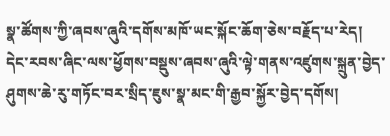སྣ་ཚོགས་ཀྱི་ཞབས་ཞུའི་དགོས་མཁོ་ཡང་སྐོང་ཆོག་ཅེས་བརྗོད་པ་རེད།
དེང་རབས་ཞིང་ལས་ཕྱོགས་བསྡུས་ཞབས་ཞུའི་ལྟེ་གནས་འཛུགས་སྐྲུན་བྱེད་ཤུགས་ཆེ་རུ་གཏོང་བར་སྲིད་ཇུས་སྣ་མང་གི་རྒྱབ་སྐྱོར་བྱེད་དགོས།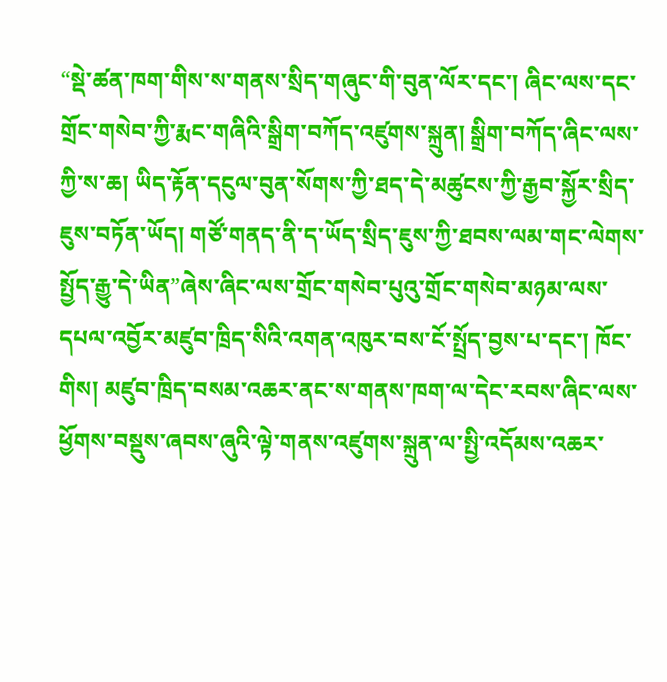“སྡེ་ཚན་ཁག་གིས་ས་གནས་སྲིད་གཞུང་གི་བུན་ལོར་དང་། ཞིང་ལས་དང་གྲོང་གསེབ་ཀྱི་རྨང་གཞིའི་སྒྲིག་བཀོད་འཛུགས་སྐྲུན། སྒྲིག་བཀོད་ཞིང་ལས་ཀྱི་ས་ཆ། ཡིད་རྟོན་དངུལ་བུན་སོགས་ཀྱི་ཐད་དེ་མཚུངས་ཀྱི་རྒྱབ་སྐྱོར་སྲིད་ཇུས་བཏོན་ཡོད། གཙོ་གནད་ནི་ད་ཡོད་སྲིད་ཇུས་ཀྱི་ཐབས་ལམ་གང་ལེགས་སྤྱོད་རྒྱུ་དེ་ཡིན”ཞེས་ཞིང་ལས་གྲོང་གསེབ་པུའུ་གྲོང་གསེབ་མཉམ་ལས་དཔལ་འབྱོར་མཛུབ་ཁྲིད་སིའི་འགན་འཁུར་བས་ངོ་སྤྲོད་བྱས་པ་དང་། ཁོང་གིས། མཛུབ་ཁྲིད་བསམ་འཆར་ནང་ས་གནས་ཁག་ལ་དེང་རབས་ཞིང་ལས་ཕྱོགས་བསྡུས་ཞབས་ཞུའི་ལྟེ་གནས་འཛུགས་སྐྲུན་ལ་སྤྱི་འདོམས་འཆར་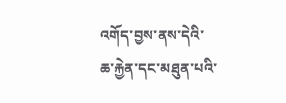འགོད་བྱས་ནས་དེའི་ཆ་རྐྱེན་དང་མཐུན་པའི་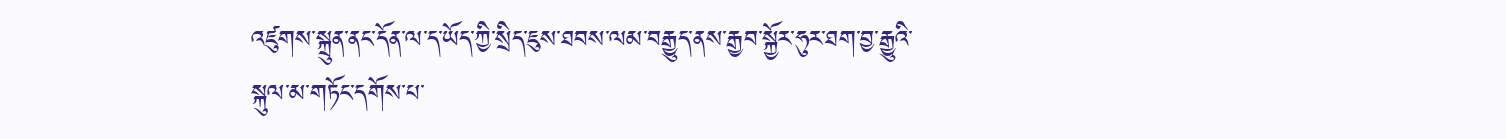འཛུགས་སྐྲུན་ནང་དོན་ལ་ད་ཡོད་ཀྱི་སྲིད་ཇུས་ཐབས་ལམ་བརྒྱུད་ནས་རྒྱབ་སྐྱོར་ཧུར་ཐག་བྱ་རྒྱུའི་སྐུལ་མ་གཏོང་དགོས་པ་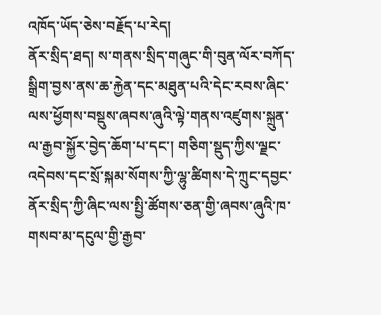འཁོད་ཡོད་ཅེས་བརྗོད་པ་རེད།
ནོར་སྲིད་ཐད། ས་གནས་སྲིད་གཞུང་གི་བུན་ལོར་བཀོད་སྒྲིག་བྱས་ནས་ཆ་རྐྱེན་དང་མཐུན་པའི་དེང་རབས་ཞིང་ལས་ཕྱོགས་བསྡུས་ཞབས་ཞུའི་ལྟེ་གནས་འཛུགས་སྐྲུན་ལ་རྒྱབ་སྐྱོར་བྱེད་ཆོག་པ་དང་། གཅིག་སྡུད་ཀྱིས་ལྗང་འདེབས་དང་སྲོ་སྐམ་སོགས་ཀྱི་ལྷུ་ཚིགས་དེ་ཀྲུང་དབྱང་ནོར་སྲིད་ཀྱི་ཞིང་ལས་སྤྱི་ཚོགས་ཅན་གྱི་ཞབས་ཞུའི་ཁ་གསབ་མ་དངུལ་གྱི་རྒྱབ་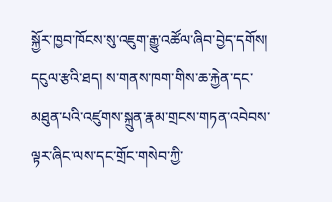སྐྱོར་ཁྱབ་ཁོངས་སུ་འཇུག་རྒྱུ་འཚོལ་ཞིབ་བྱེད་དགོས།
དངུལ་རྩའི་ཐད། ས་གནས་ཁག་གིས་ཆ་རྐྱེན་དང་མཐུན་པའི་འཛུགས་སྐྲུན་རྣམ་གྲངས་གཏན་འབེབས་ལྟར་ཞིང་ལས་དང་གྲོང་གསེབ་ཀྱི་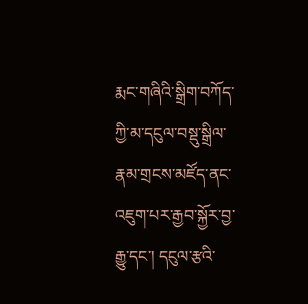རྨང་གཞིའི་སྒྲིག་བཀོད་ཀྱི་མ་དངུལ་བསྡུ་སྒྲིལ་རྣམ་གྲངས་མཛོད་ནང་འཇུག་པར་རྒྱབ་སྐྱོར་བྱ་རྒྱུ་དང་། དངུལ་རྩའི་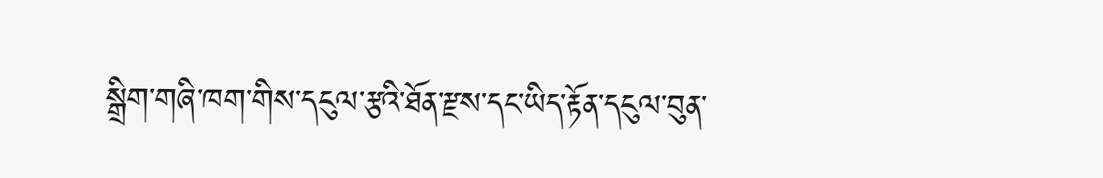སྒྲིག་གཞི་ཁག་གིས་དངུལ་རྩའི་ཐོན་རྫས་དང་ཡིད་རྟོན་དངུལ་བུན་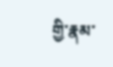གྱི་རྣམ་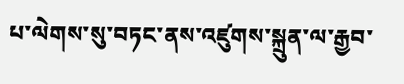པ་ལེགས་སུ་བཏང་ནས་འཛུགས་སྐྲུན་ལ་རྒྱབ་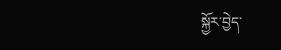སྐྱོར་བྱེད་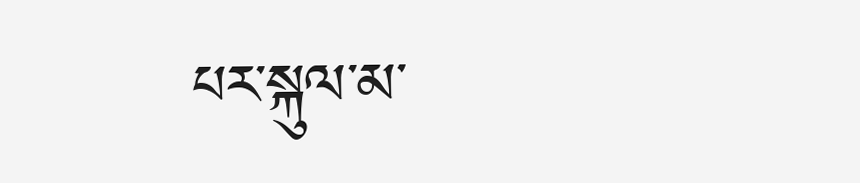པར་སྐུལ་མ་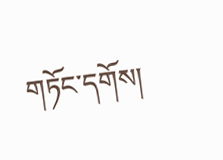གཏོང་དགོས།